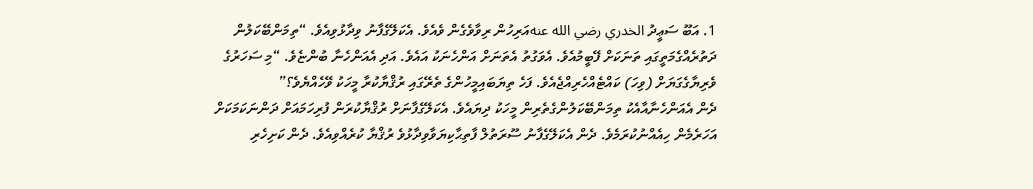1. އަބޫ ސަޢީދު الخدري رضي الله عنهއަރިހުން ރިވާވެގެން ވެއެވެ. އެކަލޭގެފާނު ވިދާޅުވިއެވެ. “ތިމަންބޭކަލުން ދަތުރެއްގެމަތީގައި ތަނަކަށް ފޭބީމުއެވެ. އެވަގުތު އެތަނަށް އަންހެނަކު އައެވެ. އަދި އެއަންހެނާ ބުންޏެވެ. “މި ސަހަރުގެ ވެރިޔާގެގަޔަށް (ވިހަ) ކައްޓެއްހެރިއްޖެއެވެ. ފަހެ ތިޔަބައިމީހުންގެ ތެރޭގައި ރުޤްޔާކުރާ މީހަކު ވޭހެއްޔެވެ؟”
ދެން އެއަންހެނާއާއެކު ތިމަންބޭކަލުންގެތެރިން މީހަކު ދިޔައެވެ. އެކަލޭގެފާނަށް ރުޤްޔާކުރަން ފުރިހަމައަށް ދަންނަކަމަކަށް އަހަރެމެން ހިއެއްނުކުރަމެވެ. ދެން އެކަލޭގެފާނު ސޫރަތުލް ފާތިޙާކިޔަވާވިދާޅުވެ ރުޤްޔާ ކުރެއްވިއެވެ. ދެން ކަށިހެރި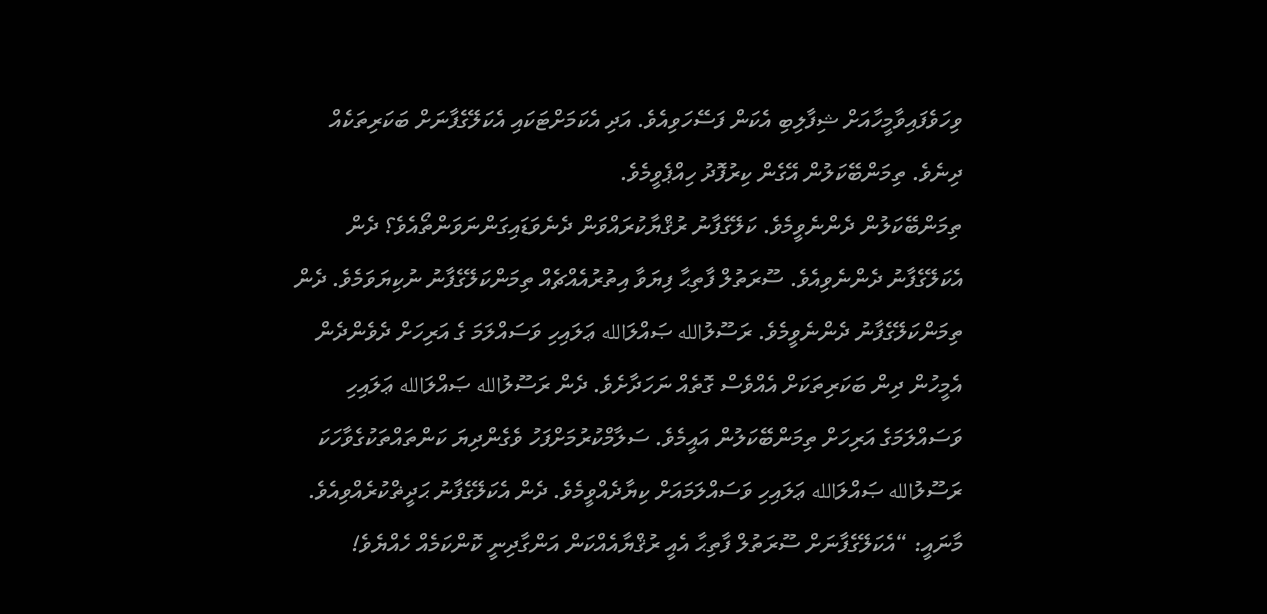ވިހަވެފައިވާމީހާއަށް ޝިފާލިބި އެކަން ފަސޭހަވިއެވެ. އަދި އެކަމަށްޓަކައި އެކަލޭގެފާނަށް ބަކަރިތަކެއް ދިނެވެ. ތިމަންބޭކަލުން އޭގެން ކިރުފޮދު ހިއްޕެވީމެވެ.
ތިމަންބޭކަލުން ދެންނެވީމެވެ. ކަލޭގެފާނު ރުޤްޔާކުރައްވަން ދެނެވަޑައިގަންނަވަންތޯއެވެ؟ ދެން އެކަލޭގެފާނު ދެންނެވިއެވެ. ސޫރަތުލް ފާތިޙާ ފިޔަވާ އިތުރުއެއްޗެއް ތިމަންކަލޭގެފާނު ނުކިޔަވަމެވެ. ދެން ތިމަންކަލޭގެފާނު ދެންނެވީމެވެ. ރަސޫލުالله ޞައްލަالله ޢަލައިހި ވަސައްލަމަ ގެ އަރިހަށް ދެވެންދެން އެމީހުން ދިން ބަކަރިތަކަށް އެއްވެސް ގޮތެއް ނަހަދާށެވެ. ދެން ރަސޫލުالله ޞައްލަالله ޢަލައިހި ވަސައްލަމަގެ އަރިހަށް ތިމަންބޭކަލުން އައީމެވެ. ސަލާމްކުރުމަށްފަހު ވެގެންދިޔަ ކަންތައްތަކުގެވާހަކަ ރަސޫލުالله ޞައްލަالله ޢަލައިހި ވަސައްލަމައަށް ކިޔާދެއްވީމެވެ. ދެން އެކަލޭގެފާނު ޙަދީޡްކުރެއްވިއެވެ.
މާނައީ: “އެކަލޭގެފާނަށް ސޫރަތުލް ފާތިޙާ އެއީ ރުޤްޔާއެއްކަން އަންގާދިނީ ކޮންކަމެއް ހެއްޔެވެ!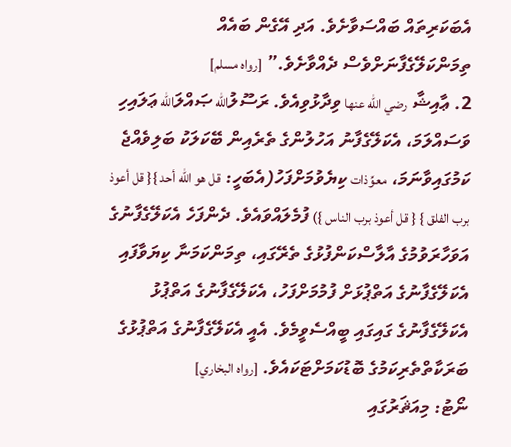އެބަކަރިތައް ބައްސަވާށެވެ. އަދި އޭގެން ބައެއް ތިމަންކަލޭގެފާނަށްވެސް ދެއްވާށެވެ.” [رواه مسلم]
2. ޢާއިޝާ رضي الله عنها ވިދާޅުވިއެވެ. ރަސޫލުالله ޞައްލަالله ޢަލައިހި ވަސައްލަމަ، އެކަލޭގެފާނު އަހުލުންގެ ތެރެއިން ބޭކަލަކު ބަލިވެއްޖެ ކަމުގައިވާނަމަ، معوِّذات ކިޔެވުމަށްފަހު(އެބަހީ: قل هو الله أحد }{ قل أعوذ برب الفلق } { قل أعوذ برب الناس }) ފުމެލައްވައެވެ. ދެންފަހެ އެކަލޭގެފާނުގެ އަވަހާރަވުމުގެ އާލާސްކަންފުޅުގެ ތެރޭގައި، ތިމަންކަމަނާ ކިޔަވާފައި އެކަލޭގެފާނުގެ އަތްޕުޅަށް ފުމުމަށްފަހު، އެކަލޭގެފާނުގެ އަތްޕުޅު އެކަލޭގެފާނުގެ ގައިގައި ބީއްސެވީމެވެ. އެއީ އެކަލޭގެފާނުގެ އަތްޕުޅުގެ ބަރަކާތްތެރިކަމުގެ ބޮޑުކަމަށްޓަކައެވެ. [رواه البخاري]
ނޯޓު: މިއަޘަރުގައި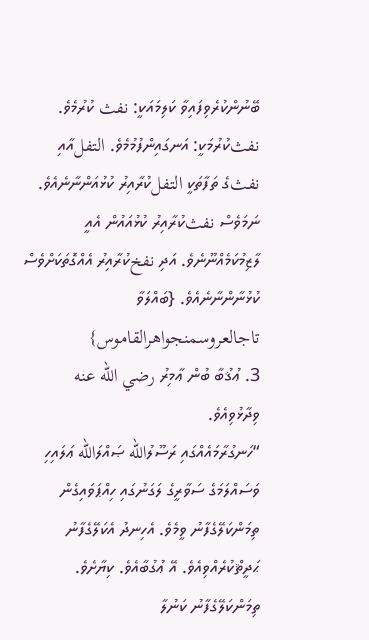ބޭނުންކުރެވިފައިވާ ކަލިމައަކީ: نفث ކުރުމެވެ. نفثކުރުމަކީ: އަނގައިންފުމުމެވެ. التفلއާއި نفثގެ ތަފާތަކީ التفلކުރާއިރު ކުޅުއަންނާނެއެވެ. ނަމަވެސް نفثކުރާއިރު ކުޅުއައުން އެއީ ލާޒިމުކަމެއްނޫނެވެ. އަދި نفخކުރާއިރު އެއްގޮތަކަށްވެސް ކުޅުނާންނާނެއެވެ. {ބައްލަވާ تاجالعروسمنجواهرالقاموس}
3. ޢުޤުބާ ބުން ޢާމިރު رضي الله عنه ވިދާޅުވިއެވެ.
“ހަނގުރާމައެއްގައި ރަސޫލުالله ޞައްލަالله ޢަލައިހި ވަސައްލަމަގެ ސަވާރީގެ ލަގަނުގައި ހިއްޕަވައިގެން ތިމަންކަލޭގެފާނު ވީމެވެ. އެހިނދު އެކަލޭގެފާނު ޙަދީޘްކުރެއްވިއެވެ. އޭ ޢުގުބާއެވެ. ކިޔާށެވެ. ތިމަންކަލޭގެފާނު ކަނުލާ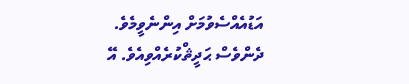އަޑުއެއްސެވުމަށް އިންނެވީމެވެ. ދެންވެސް ޙަދީޘްކުރެއްވިއެވެ. އޭ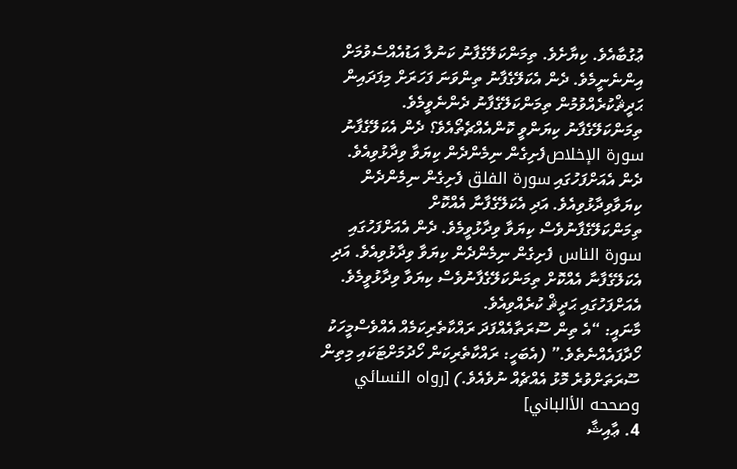ޢުގުބާއެވެ. ކިޔާށެވެ. ތިމަންކަލޭގެފާނު ކަނުލާ އަޑުއެއްސެވުމަށް އިންނެނީމެވެ. ދެން އެކަލޭގެފާނު ތިންވަނަ ފަހަރަށް މިފަދައިން ޙަދީޘްކުރެއްވުމުން ތިމަންކަލޭގެފާނު ދެންނެވީމެވެ. ތިމަންކަލޭގެފާނު ކިޔަންވީ ކޮންއެއްޗެތޯއެވެ؟ ދެން އެކަލޭގެފާނު سورة الإخلاصފެށިގެން ނިމެންދެން ކިޔަވާ ވިދާޅުވިއެވެ. ދެން އެއަށްފަހުގައި سورة الفلق ފެށިގެން ނިމެންދެން ކިޔަވާވިދާޅުވިއެވެ. އަދި އެކަލޭގެފާނާ އެއްކޮށް ތިމަންކަލޭގެފާނުވެސް ކިޔަވާ ވިދާޅުވީމެވެ. ދެން އެއަށްފަހުގައި سورة الناس ފެށިގެން ނިމެންދެން ކިޔަވާ ވިދާޅުވިއެވެ. އަދި އެކަލޭގެފާނާ އެއްކޮށް ތިމަންކަލޭގެފާނުވެސް ކިޔަވާ ވިދާޅުވީމެވެ. އެއަށްފަހުގައި ޙަދީޘް ކުރެއްވިއެވެ.
މާނައީ: “އެ ތިން ސޫރަތާއެއްފަދަ ރައްކާތެރިކަމެއް އެއްވެސްމީހަކު ހޯދާފައެއްނެތެވެ.” (އެބަހީ: ރައްކާތެރިކަން ހޯދުމަށްޓަކައި މިތިން ސޫރަތަށްވުރެ މޮޅު އެއްޗެއް ނުވެއެވެ.) [رواه النسائي وصححه الأالباني]
4. ޢާއިޝާ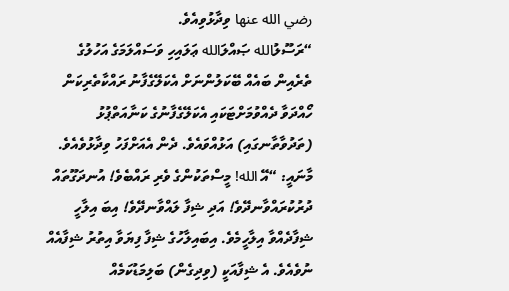رضي الله عنها ވިދާޅުވިއެވެ.
“ރަސޫލުالله ޞައްލަالله ޢަލައިހި ވަސައްލަމަގެ އަހުލުގެ ތެރެއިން ބައެއް ބޭކަލުންނަށް އެކަލޭގެފާނު ރައްކާތެރިކަން ހޯއްދަވާ ދެއްވުމަށްޓަކައި އެކަލޭގެފާނުގެ ކަނާއަތްޕުޅު (ތަދުވާތާނގައި) އަޅުއްވައެވެ. ދެން އެއަށްފަހު ވިދާޅުވެއެވެ.
މާނައީ: “އޭ الله! މީސްތަކުންގެ ވެރި ރައްބެވެ! އުނދަގޫތައް ދުރުކުރައްވާނދޭވެ! އަދި ޝިފާ ލައްވާނދޭވެ! އިބަ އިލާހީ ޝިފާދެއްވާ އިލާހީމެވެ. އިބައިލާހުގެ ޝިފާ ފިޔަވާ އިތުރު ޝިފާއެއް ނުވެއެވެ. އެ ޝިފާއަކީ (ވިދިގެން) ބަލިމަޑުކަމެއް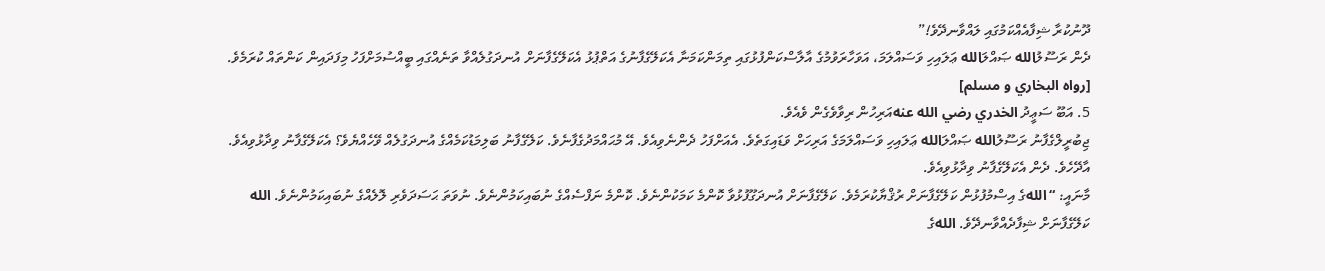ދޫނުކުރާ ޝިފާއެއްކަމުގައި ލައްވާނދޭވެ!”
ދެން ރަސޫލުالله ޞައްލަالله ޢަލައިހި ވަސައްލަމަ، އަވަހާރަވުމުގެ އާލާސްކަންފުޅުގައި ތިމަންކަމަނާ އެކަލޭގެފާނުގެ އަތްޕުޅު އެކަލޭގެފާނަށް އުނދަގުލެއްވާ ތަނެއްގައި ބީއްސުމަށްފަހު މިފަދައިން ކަންތައް ކުރަމެވެ. [رواه البخاري و مسلم]
5. އަބޫ ސަޢީދު الخدري رضي الله عنهއަރިހުން ރިވާވެގެން ވެއެވެ.
ޖިބުރީލްގެފާނު ރަސޫލުالله ޞައްލަالله ޢަލައިހި ވަސައްލަމަގެ އަރިހަށް ވަޑައިގަތެވެ. އެއަށްފަހު ދެންނެވިއެވެ. އޭ މުޙައްމަދުގެފާނެވެ. ކަލޭގެފާނު ބަލިމަޑުކަމެއްގެ އުނދަގުލެއް ވޭހެއްޔެވެ؟ އެކަލޭގެފާނު ވިދާޅުވިއެވެ. އާދޭހެވެ. ދެން އެކަލޭގެފާނު ވިދާޅުވިއެވެ.
މާނައީ: “اللهގެ އިސްމުފުޅުން ކަލޭގެފާނަށް ރުޤްޔާކުރަމެވެ. ކަލޭގެފާނަށް އުނދަގޫފުޅުވާ ކޮންމެ ކަމަކުންނެވެ. ކޮންމެ ނަފްސެއްގެ ނުބައިކަމުންނެވެ. ނުވަތަ ޙަސަދަވެރި ލޮލެއްގެ ނުބައިކަމުންނެވެ. الله ކަލޭގެފާނަށް ޝިފާދެއްވާނދޭވެ. اللهގެ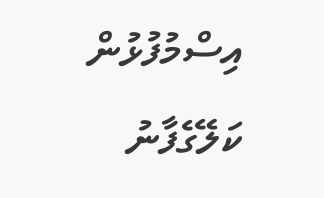އިސްމުފުޅުން ކަލޭގެފާނު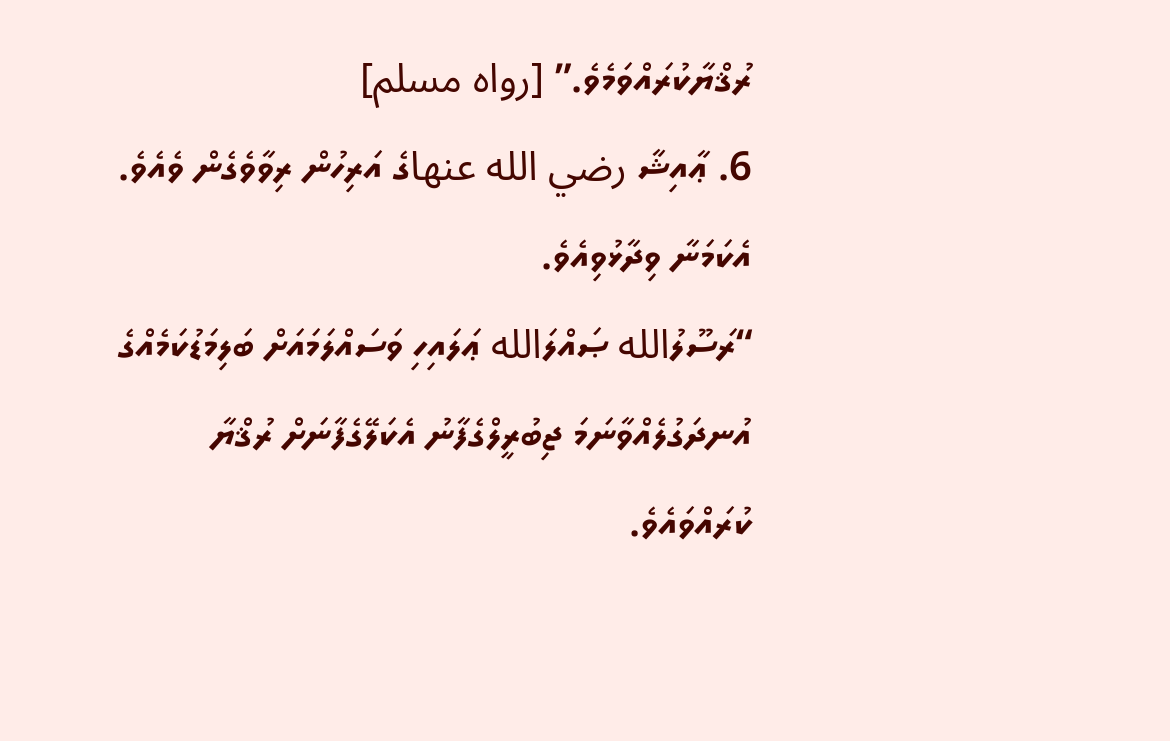ރުޤްޔާކުރައްވަމެވެ.” [رواه مسلم]
6. ޢާއިޝާ رضي الله عنهاގެ އަރިހުން ރިވާވެގެން ވެއެވެ. އެކަމަނާ ވިދާޅުވިއެވެ.
“ރަސޫލުالله ޞައްލަالله ޢަލައިހި ވަސައްލަމައަށް ބަލިމަޑުކަމެއްގެ އުނދަގުލެއްވާނަމަ ޖިބުރީލްގެފާނު އެކަލޭގެފާނަށް ރުޤްޔާ ކުރައްވައެވެ.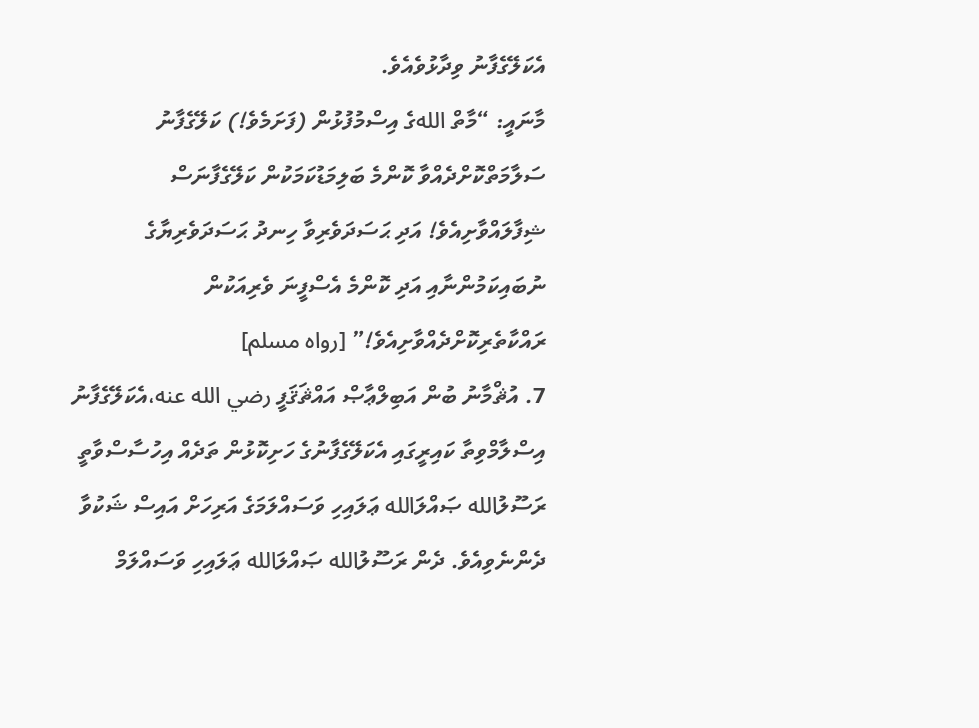އެކަލޭގެފާނު ވިދާޅުވެއެވެ.
މާނައީ: “މާތް اللهގެ އިސްމުފުޅުން (ފަށަމެވެ!) ކަލޭގެފާނު ސަލާމަތްކޮށްދެއްވާ ކޮންމެ ބަލިމަޑުކަމަކުން ކަލޭގެފާނަސް ޝިފާލައްވާށިއެވެ! އަދި ޙަސަދަވެރިވާ ހިނދު ޙަސަދަވެރިޔާގެ ނުބައިކަމުންނާއި އަދި ކޮންމެ އެސްފީނަ ވެރިއަކުން ރައްކާތެރިކޮށްދެއްވާށިއެވެ!” [رواه مسلم]
7. އުޘްމާނު ބުން އަބިލްޢާޞް އައްޘަޤަފީ رضي الله عنه،އެކަލޭގެފާނު އިސްލާމްވިތާ ކައިރީގައި އެކަލޭގެފާނުގެ ހަށިކޮޅުން ތަދެއް އިހުސާސްވާތީ ރަސޫލުالله ޞައްލަالله ޢަލައިހި ވަސައްލަމަގެ އަރިހަށް އައިސް ޝަކުވާ ދެންނެވިއެވެ. ދެން ރަސޫލުالله ޞައްލަالله ޢަލައިހި ވަސައްލަމް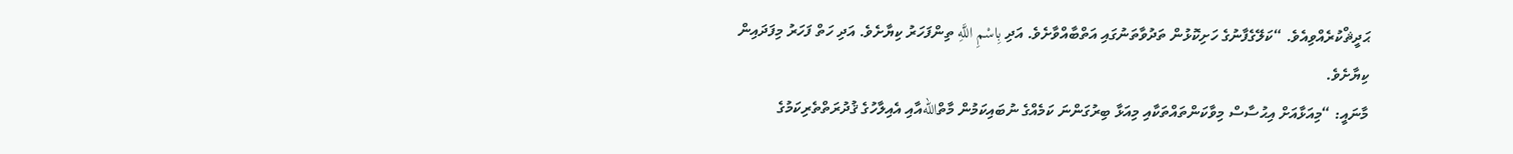ޙަދީޘްކުރެއްވިއެވެ. “ކަލޭގެފާނުގެ ހަށިކޮޅުން ތަދުވާތަނުގައި އަތްބާއްވާށެވެ. އަދި بِاسْمِ اللَّهِ ތިންފަހަރު ކިޔާށެވެ. އަދި ހަތް ފަހަރު މިފަދައިން ކިޔާށެވެ.
މާނައީ: “މިއަޅާއަށް އިޙުސާސް މިވާކަންތައްތަކާއި މިއަޅާ ބިރުގަންނަ ކަމެއްގެ ނުބައިކަމުން މާތްاللهއާއި އެއިލާހުގެ ޤުދުރަތްތެރިކަމުގެ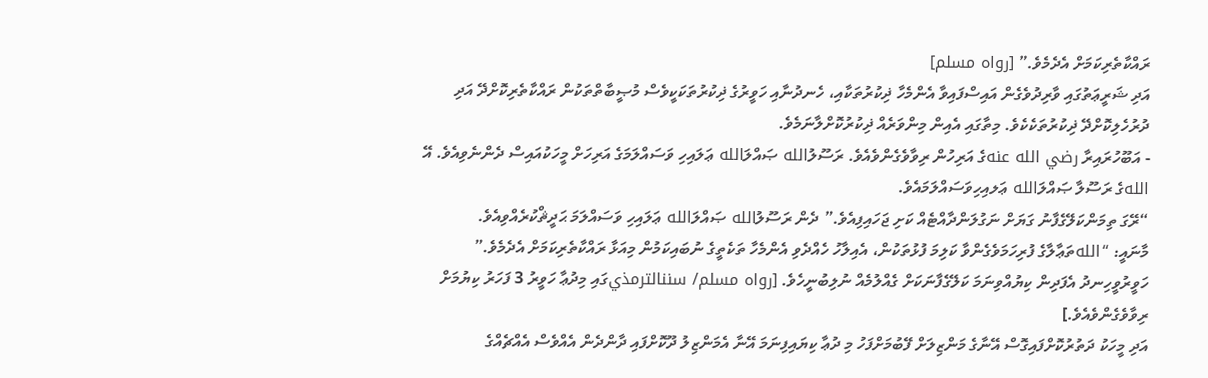ރައްކާތެރިކަމަށް އެދެމެވެ.” [رواه مسلم]
އަދި ޝަރީޢަތުގައި ވާރިދުވެގެން އައިސްފައިވާ އެންމެހާ ޛިކުރުތަކާއި، ހެނދުނާއި ހަވީރުގެ ޛިކުރުތަކަކީވެސް މުޞީބާތްތަކުން ރައްކާތެރިކޮށްދޭ އަދި ދުރުހެލިކޮށްދޭ ޛިކުރުތަކެކެވެ. މިތާގައި އެއިން މިންވަރެއް ޛިކުރުކޮށްލާނަމެވެ.
- އަބޫހުރައިރާ رضي الله عنهގެ އަރިހުން ރިވާވެގެންވެއެވެ. ރަސޫލުالله ޞައްލަالله ޢަލައިހި ވަސައްލަމަގެ އަރިހަށް މީހަކުއައިސް ދެންނެވިއެވެ. އޭ اللهގެ ރަސޫލާ ޞައްލަالله ޢަލއިހިވަސައްލަމައެވެ.
“ރޭގަ ތިމަންކަލޭގެފާނު ގަޔަށް ނަގުލަންދާއްޓެއް ކަށި ޖަހައިފިއެވެ.” ދެން ރަސޫލުالله ޞައްލަالله ޢަލައިހި ވަސައްލަމަ ޙަދީޘްކުރެއްވިއެވެ.
މާނައީ: “اللهތަޢާލާގެ ފުރިހަމަވެގެންވާ ކަލިމަ ފުޅުތަކުން، އެއިލާހު ހެއްދެވި އެންމެހާ ތަކެތީގެ ނުބައިކަމުން މިއަޅާ ރައްކާތެރިކަމަށް އެދެމެވެ.”
ހަވީރުވީހިނދު އެފަދިން ކިޔުއްވިނަމަ ކަލޭގެފާނަކަށް ގެއްލުމެއް ނުލިބުނީހެވެ. [رواه مسلم/ سننالترمذيގައި މިދުޢާ ހަވީރު 3 ފަހަރު ކިޔުމަށް ރިވާވެގެންވެއެވެ.]
އަދި މީހަކު ދަތުރުކޮށްފައިގޮސް އޭނާގެ މަންޒިލަށް ފޭބުމަށްފަހު މި ދުޢާ ކިޔައިފިނަމަ އޭނާ އެމަންޒިލު ދޫކޮށްފައި ދާންދެން އެއްވެސް އެއްޗެއްގެ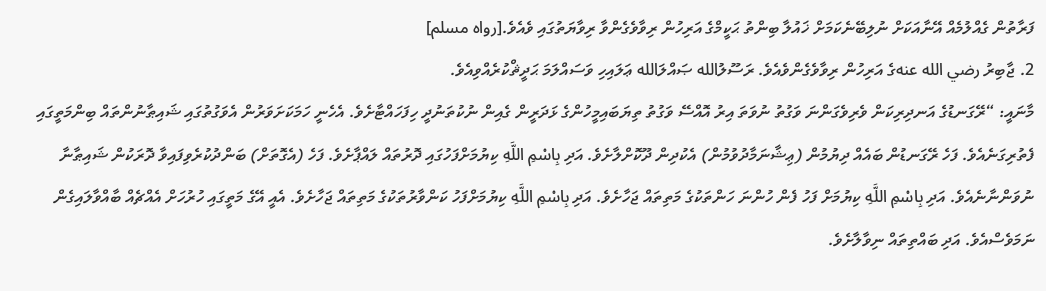ފަރާތުން ގެއްލުމެއް އޭނާއަކަށް ނުލިބޭނެކަމަށް ޚައުލާ ބިންތު ޙަކީމްގެ އަރިހުން ރިވާވެގެންވާ ރިވާޔަތުގައި ވެއެވެ.[رواه مسلم]
2. ޖާބިރު رضي الله عنهގެ އަރިހުން ރިވާވެގެންވެއެވެ. ރަސޫލުالله ޞައްލަالله ޢަލައިހި ވަސައްލަމަ ޙަދީޘްކުރެއްވިއެވެ.
މާނައީ: “ރޭގަނޑުގެ އަނދިރިކަން ވެރިވެގަންނަ ވަގުތު ނުވަތަ އިރު އޮއްސޭ ވަގުތު ތިޔަބައިމީހުންގެ ޅަދަރީން ގެއިން ނުކުތަނުދީ ހިފަހައްޓާށެވެ. އެހެނީ ހަމަކަށަވަރުން އެވަގުތުގައި ޝައިޠާނުންތައް ބިންމަތީގައި ފެތުރިގަނެއެވެ. ފަހެ ރޭގަނޑުން ބައެއް ދިޔުމުން (ޢިޝާނަމާދުވުމުން) އެކުދިން ދޫކޮށްލާށެވެ. އަދި بِاسْمِ اللَّهِ ކިޔުމަށްފަހުގައި ދޮރުތައް ލައްޕާށެވެ. ފަހެ (އެގޮތަށް) ބަންދުކުރެވިފައިވާ ދޮރަކުން ޝައިޠާނާ ނުވަންނާނެއެވެ. އަދި بِاسْمِ اللَّهِ ކިޔުމަށް ފަހު ފެން ހުންނަ ހަންތަކުގެ މަތިތައް ޖަހާށެވެ. އަދި بِاسْمِ اللَّهِ ކިޔުމަށްފަހު ކަންވާރުތަކުގެ މަތިތައް ޖަހާށެވެ. އެއީ އޭގެ މަތީގައި ހުރުހަށް އެއްޗެއް ބާއްވާލައިގެން ނަމަވެސްއެވެ. އަދި ބައްތިތައް ނިވާލާށެވެ.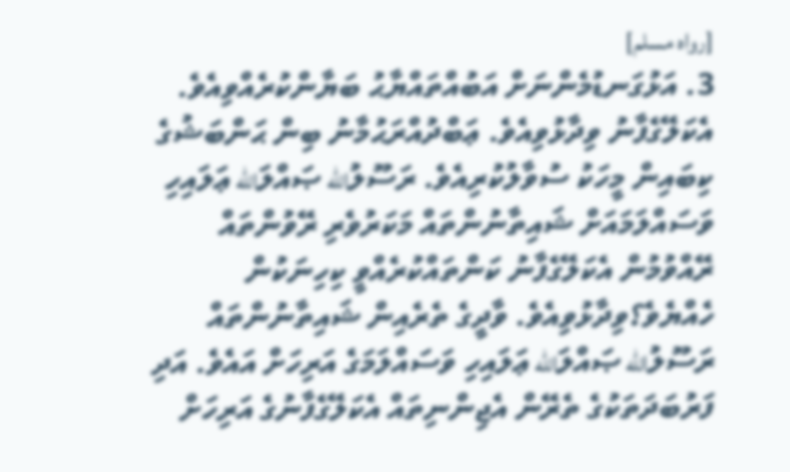[رواه مسلم]
3. އަޅުގަނޑުމެންނަށް އަބުއްތައްޔާޙު ބަޔާންކުރެއްވިއެވެ. އެކަލޭގެފާނު ވިދާޅުވިއެވެ. ޢަބްދުއްރަޙުމާނު ބިން ޙަންބަޝުގެ ކިބައިން މީހަކު ސުވާލުކުރިއެވެ. ރަސޫލުالله ޞައްލަالله ޢަލައިހި ވަސައްލަމައަށް ޝައިތާނުންތައް މަކަރުވެރި ރޭވުންތައް ރޭއްވުމުން އެކަލޭގެފާނު ކަންތައްކުރެއްވީ ކިހިނަކުން ހެއްޔެވެ؟ވިދާޅުވިއެވެ. ވާދީގެ ތެރެއިން ޝައިތާނުންތައް ރަސޫލުالله ޞައްލަالله ޢަލައިހި ވަސައްލަމަގެ އަރިހަށް އައެވެ. އަދި ފަރުބަދަތަކުގެ ތެރޭން އެޖިންނިތައް އެކަލޭގެފާނުގެ އަރިހަށް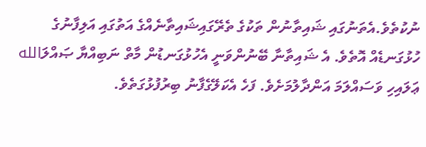ނުކުތެވެ.އެތަނުގައި ޝައިތާނުން ތަކުގެ ތެރޭގައިޝައިތާނެއްގެ އަތުގައި އަލިފާނުގެ ހުޅުގަނޑެއް އޮތެވެ. އެ ޝައިތާނާ ބޭނުންވަނީ އެހުޅުގަނޑުން މާތް ނަބިއްޔާ ޞައްލަالله ޢަލައިހި ވަސައްލަމަ އަންދާލުމަށެވެ. ފަހެ އެކަލޭގެފާނު ބިރުފުޅުގަތެވެ.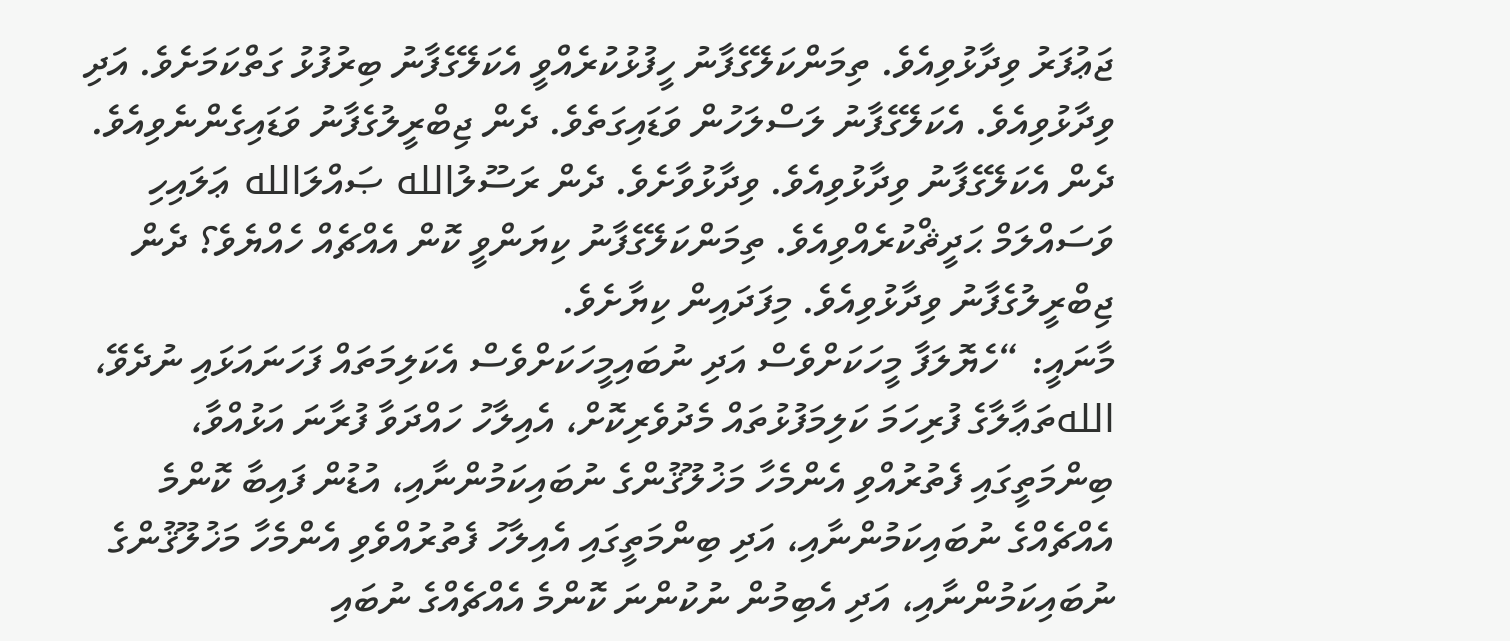ޖަޢުފަރު ވިދާޅުވިއެވެ. ތިމަންކަލޭގެފާނު ހީފުޅުކުރެއްވީ އެކަލޭގެފާނު ބިރުފުޅު ގަތްކަމަށެވެ. އަދި ވިދާޅުވިއެވެ. އެކަލޭގެފާނު ލަސްލަހުން ވަޑައިގަތެވެ. ދެން ޖިބްރީލުގެފާނު ވަޑައިގެންނެވިއެވެ. ދެން އެކަލޭގެފާނު ވިދާޅުވިއެވެ. ވިދާޅުވާށެވެ. ދެން ރަސޫލުالله ޞައްލަالله ޢަލައިހި ވަސައްލަމް ޙަދީޘްކުރެއްވިއެވެ. ތިމަންކަލޭގެފާނު ކިޔަންވީ ކޮން އެއްޗެއް ހެއްޔެވެ؟ ދެން ޖިބްރީލުގެފާނު ވިދާޅުވިއެވެ. މިފަދައިން ކިޔާށެވެ.
މާނައީ: “ހެޔޮލަފާ މީހަކަށްވެސް އަދި ނުބައިމީހަކަށްވެސް އެކަލިމަތައް ފަހަނައަޅައި ނުދެވޭ، اللهތަޢާލާގެ ފުރިހަމަ ކަލިމަފުޅުތައް މެދުވެރިކޮށް، އެއިލާހު ހައްދަވާ ފުރާނަ އަޅުއްވާ، ބިންމަތީގައި ފެތުރުއްވި އެންމެހާ މަޚުލޫޤުންގެ ނުބައިކަމުންނާއި، އުޑުން ފައިބާ ކޮންމެ އެއްޗެއްގެ ނުބައިކަމުންނާއި، އަދި ބިންމަތީގައި އެއިލާހު ފެތުރުއްވެވި އެންމެހާ މަޚުލޫޤުންގެ ނުބައިކަމުންނާއި، އަދި އެބިމުން ނުކުންނަ ކޮންމެ އެއްޗެއްގެ ނުބައި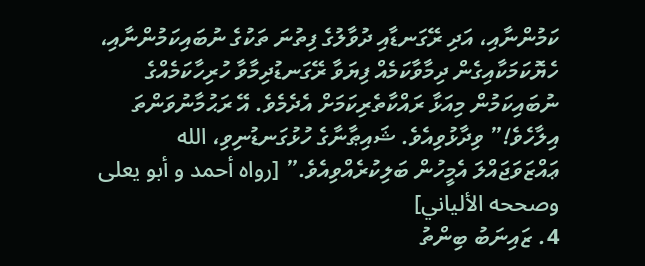ކަމުންނާއި، އަދި ރޭގަނޑާއި ދުވާލުގެ ފިތުނަ ތަކުގެ ނުބައިކަމުންނާއި، ހެޔޮކަމަކާއިގެން ދިމާވާކަމެއް ފިޔަވާ ރޭގަނޑުދިމާވާ ހުރިހާކަމެއްގެ ނުބައިކަމުން މިއަޅާ ރައްކާތެރިކަމަށް އެދެމެވެ. އޭ ރަޙުމާނުވަންތަ އިލާހެވެ!” ވިދާޅުވިއެވެ. ޝައިޠާނާގެ ހުޅުގަނޑުނިވި، الله ޢައްޒަވަޖައްލަ އެމީހުން ބަލިކުރެއްވިއެވެ.” [رواه أحمد و أبو يعلى وصححه الألياني]
4. ޒައިނަބު ބިންތު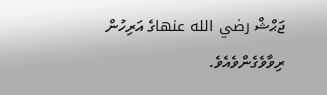ޖަޙްޝް رضي الله عنهاގެ އަރިހުން ރިވާވެގެންވެއެވެ.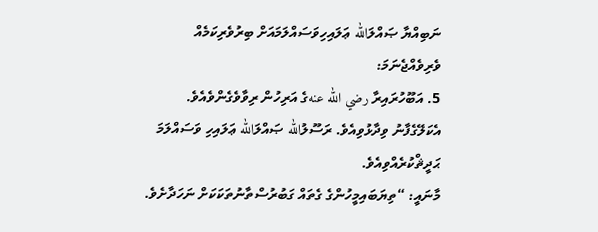ނަބިއްޔާ ޞައްލަالله ޢަލައިހިވަސައްލަމައަށް ބިރުވެރިކަމެއް ވެރިވެއްޖެނަމަ:
5. އަބޫހުރައިރާ رضي الله عنهގެ އަރިހުން ރިވާވެގެންވެއެވެ. އެކަލޭގެފާނު ވިދާޅުވިއެވެ. ރަސޫލުالله ޞައްލަالله ޢަލައިހި ވަސައްލަމަ ޙަދީޘްކުރެއްވިއެވެ.
މާނައީ: “ތިޔަބައިމީހުންގެ ގެތައް ގަބުރުސްތާނުތަކަކަށް ނަހަދާށެވެ.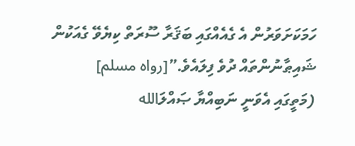ހަމަކަށަވަރުން އެ ގެއެއްގައި ބަޤަރާ ސޫރަތް ކިޔެވޭ ގެއަކުން ޝައިޠާނުންތައް ދުވެ ފިލައެވެ.”[رواه مسلم]
(މަތީގައި އެވަނީ ނަބިއްޔާ ޞައްލަالله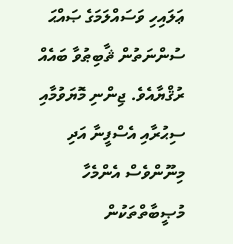ޢަލައިހި ވަސައްލަމަގެ ޞައްޙަ ސުންނަތުން ޘާބިޠުވާ ބައެއް ރުޤްޔާއެވެ. ޖިންނި މޮޔަވުމާއި ސިޙުރާއި އެސްފީނާ އަދި މިނޫންވެސް އެންމެހާ މުޞީބާތްތަކުން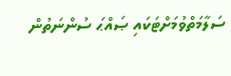ސަލާމަތްވުމަށްޓަކައި ޞައްޙަ ސުންނަތުން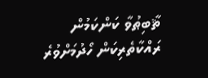ޘާބިޠުވާ ކަންކަމުން ރައްކާތެރިކަން ހޯދުމަށްވުރެ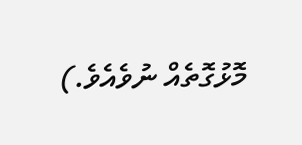މޮޅުގޮތެއް ނުވެއެވެ.)